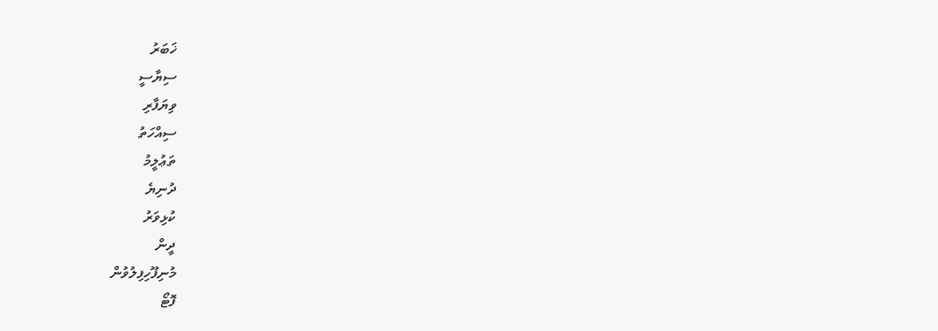ޚަބަރު
ސިޔާސީ
ވިޔަފާރި
ސިއްހަތު
ތަޢުލީމު
ދުނިޔެ
ކުޅިވަރު
ދީން
މުނިފޫހިފިލުވުން
ފޮޓޯ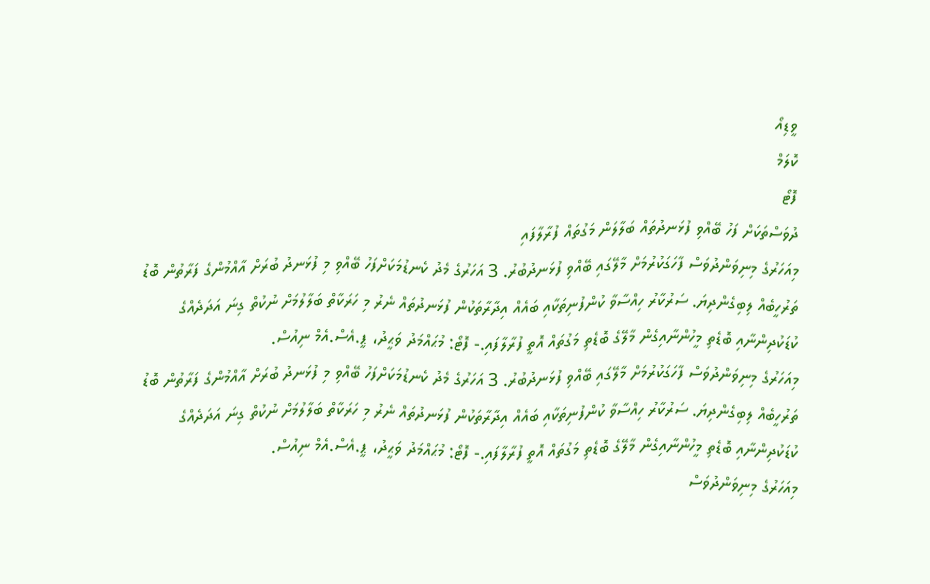ވީޑިއޯ
ކޮލަމް
ފޮޓޯ
ދުވަސްތަކަށް ފަހު ބޭއްވި ފުޅަނދުތައް ބަލާލަން މަގުތައް ފުރާލާފައި
މިއަހަރުގެ މިނިވަންދުވަސް ފާހަގަކުރުމަށް މާލޭގައި ބޭއްވި ފުޅަނދުބުރު. 3 އަހަރުގެ މެދު ކެނޑުމަކަށްފަހު ބޭއްވި މި ފުޅަނދު ބުރަށް އާއްމުންގެ ފަރާތުން ބޮޑު ތަރުހީބެއް ލިބިގެންދިޔަ. ސަރުކާރު ހިއްސާވާ ކުންފުނިތަކާއި ބައެއް އިދާރާތަކުން ފުޅަނދުތައް ނެރު މި ހަރަކާތް ބަލާލުމަށް ނުކުތް ގިނަ އަދަދެއްގެ ކުޑަކުދިންނާއި ބޮޑެތި މީހުންނާއިގެން މާލޭގެ ބޮޑެތި މަގުތައް އޮތީ ފުރާލާފައި.- ފޮޓޯ: މުޙައްމަދު ވަޙީދު، ޕީ.އެސް.އެމް ނިއުސް.
މިއަހަރުގެ މިނިވަންދުވަސް ފާހަގަކުރުމަށް މާލޭގައި ބޭއްވި ފުޅަނދުބުރު. 3 އަހަރުގެ މެދު ކެނޑުމަކަށްފަހު ބޭއްވި މި ފުޅަނދު ބުރަށް އާއްމުންގެ ފަރާތުން ބޮޑު ތަރުހީބެއް ލިބިގެންދިޔަ. ސަރުކާރު ހިއްސާވާ ކުންފުނިތަކާއި ބައެއް އިދާރާތަކުން ފުޅަނދުތައް ނެރު މި ހަރަކާތް ބަލާލުމަށް ނުކުތް ގިނަ އަދަދެއްގެ ކުޑަކުދިންނާއި ބޮޑެތި މީހުންނާއިގެން މާލޭގެ ބޮޑެތި މަގުތައް އޮތީ ފުރާލާފައި.- ފޮޓޯ: މުޙައްމަދު ވަޙީދު، ޕީ.އެސް.އެމް ނިއުސް.
މިއަހަރުގެ މިނިވަންދުވަސް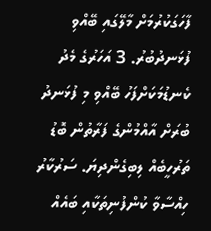ފާހަގަކުރުމަށް މާލޭގައި ބޭއްވި ފުޅަނދުބުރު. 3 އަހަރުގެ މެދު ކެނޑުމަކަށްފަހު ބޭއްވި މި ފުޅަނދު ބުރަށް އާއްމުންގެ ފަރާތުން ބޮޑު ތަރުހީބެއް ލިބިގެންދިޔަ. ސަރުކާރު ހިއްސާވާ ކުންފުނިތަކާއި ބައެއް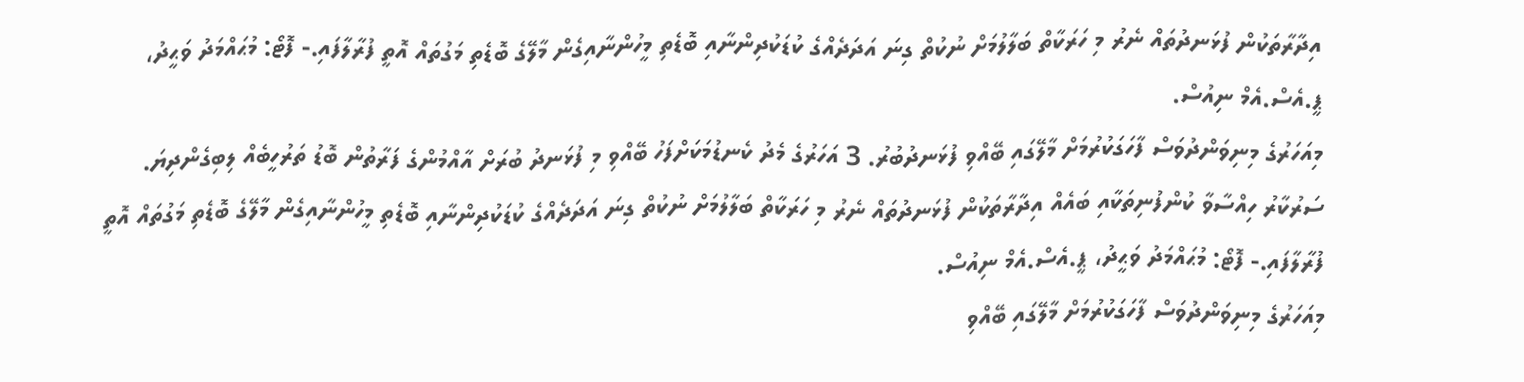އިދާރާތަކުން ފުޅަނދުތައް ނެރު މި ހަރަކާތް ބަލާލުމަށް ނުކުތް ގިނަ އަދަދެއްގެ ކުޑަކުދިންނާއި ބޮޑެތި މީހުންނާއިގެން މާލޭގެ ބޮޑެތި މަގުތައް އޮތީ ފުރާލާފައި.- ފޮޓޯ: މުޙައްމަދު ވަޙީދު، ޕީ.އެސް.އެމް ނިއުސް.
މިއަހަރުގެ މިނިވަންދުވަސް ފާހަގަކުރުމަށް މާލޭގައި ބޭއްވި ފުޅަނދުބުރު. 3 އަހަރުގެ މެދު ކެނޑުމަކަށްފަހު ބޭއްވި މި ފުޅަނދު ބުރަށް އާއްމުންގެ ފަރާތުން ބޮޑު ތަރުހީބެއް ލިބިގެންދިޔަ. ސަރުކާރު ހިއްސާވާ ކުންފުނިތަކާއި ބައެއް އިދާރާތަކުން ފުޅަނދުތައް ނެރު މި ހަރަކާތް ބަލާލުމަށް ނުކުތް ގިނަ އަދަދެއްގެ ކުޑަކުދިންނާއި ބޮޑެތި މީހުންނާއިގެން މާލޭގެ ބޮޑެތި މަގުތައް އޮތީ ފުރާލާފައި.- ފޮޓޯ: މުޙައްމަދު ވަޙީދު، ޕީ.އެސް.އެމް ނިއުސް.
މިއަހަރުގެ މިނިވަންދުވަސް ފާހަގަކުރުމަށް މާލޭގައި ބޭއްވި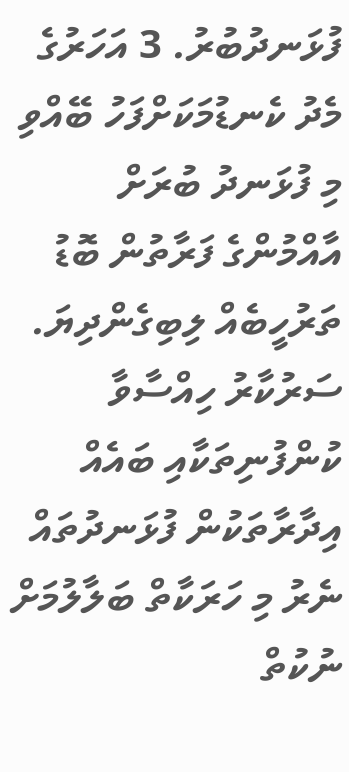ފުޅަނދުބުރު. 3 އަހަރުގެ މެދު ކެނޑުމަކަށްފަހު ބޭއްވި މި ފުޅަނދު ބުރަށް އާއްމުންގެ ފަރާތުން ބޮޑު ތަރުހީބެއް ލިބިގެންދިޔަ. ސަރުކާރު ހިއްސާވާ ކުންފުނިތަކާއި ބައެއް އިދާރާތަކުން ފުޅަނދުތައް ނެރު މި ހަރަކާތް ބަލާލުމަށް ނުކުތް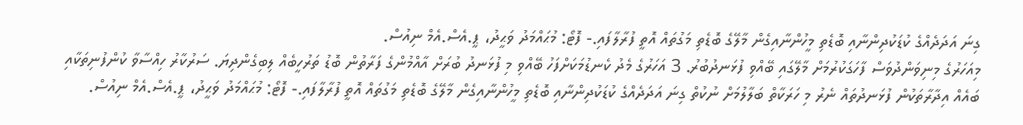ގިނަ އަދަދެއްގެ ކުޑަކުދިންނާއި ބޮޑެތި މީހުންނާއިގެން މާލޭގެ ބޮޑެތި މަގުތައް އޮތީ ފުރާލާފައި.- ފޮޓޯ: މުޙައްމަދު ވަޙީދު، ޕީ.އެސް.އެމް ނިއުސް.
މިއަހަރުގެ މިނިވަންދުވަސް ފާހަގަކުރުމަށް މާލޭގައި ބޭއްވި ފުޅަނދުބުރު. 3 އަހަރުގެ މެދު ކެނޑުމަކަށްފަހު ބޭއްވި މި ފުޅަނދު ބުރަށް އާއްމުންގެ ފަރާތުން ބޮޑު ތަރުހީބެއް ލިބިގެންދިޔަ. ސަރުކާރު ހިއްސާވާ ކުންފުނިތަކާއި ބައެއް އިދާރާތަކުން ފުޅަނދުތައް ނެރު މި ހަރަކާތް ބަލާލުމަށް ނުކުތް ގިނަ އަދަދެއްގެ ކުޑަކުދިންނާއި ބޮޑެތި މީހުންނާއިގެން މާލޭގެ ބޮޑެތި މަގުތައް އޮތީ ފުރާލާފައި.- ފޮޓޯ: މުޙައްމަދު ވަޙީދު، ޕީ.އެސް.އެމް ނިއުސް.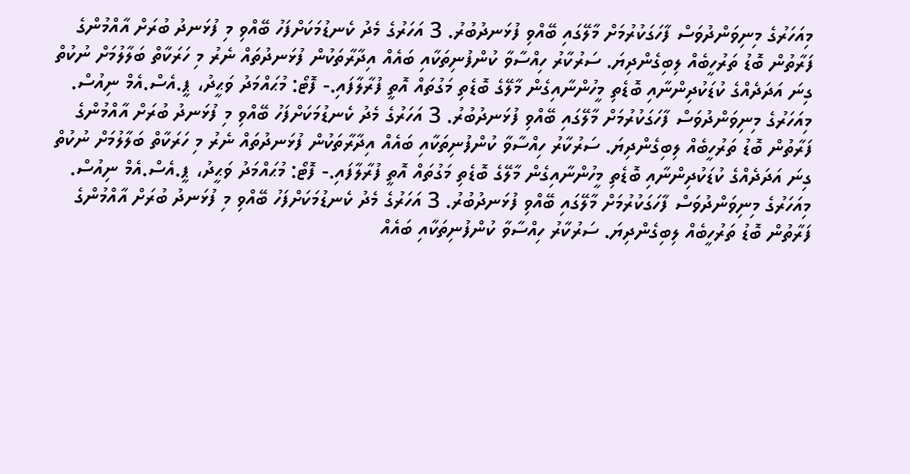މިއަހަރުގެ މިނިވަންދުވަސް ފާހަގަކުރުމަށް މާލޭގައި ބޭއްވި ފުޅަނދުބުރު. 3 އަހަރުގެ މެދު ކެނޑުމަކަށްފަހު ބޭއްވި މި ފުޅަނދު ބުރަށް އާއްމުންގެ ފަރާތުން ބޮޑު ތަރުހީބެއް ލިބިގެންދިޔަ. ސަރުކާރު ހިއްސާވާ ކުންފުނިތަކާއި ބައެއް އިދާރާތަކުން ފުޅަނދުތައް ނެރު މި ހަރަކާތް ބަލާލުމަށް ނުކުތް ގިނަ އަދަދެއްގެ ކުޑަކުދިންނާއި ބޮޑެތި މީހުންނާއިގެން މާލޭގެ ބޮޑެތި މަގުތައް އޮތީ ފުރާލާފައި.- ފޮޓޯ: މުޙައްމަދު ވަޙީދު، ޕީ.އެސް.އެމް ނިއުސް.
މިއަހަރުގެ މިނިވަންދުވަސް ފާހަގަކުރުމަށް މާލޭގައި ބޭއްވި ފުޅަނދުބުރު. 3 އަހަރުގެ މެދު ކެނޑުމަކަށްފަހު ބޭއްވި މި ފުޅަނދު ބުރަށް އާއްމުންގެ ފަރާތުން ބޮޑު ތަރުހީބެއް ލިބިގެންދިޔަ. ސަރުކާރު ހިއްސާވާ ކުންފުނިތަކާއި ބައެއް އިދާރާތަކުން ފުޅަނދުތައް ނެރު މި ހަރަކާތް ބަލާލުމަށް ނުކުތް ގިނަ އަދަދެއްގެ ކުޑަކުދިންނާއި ބޮޑެތި މީހުންނާއިގެން މާލޭގެ ބޮޑެތި މަގުތައް އޮތީ ފުރާލާފައި.- ފޮޓޯ: މުޙައްމަދު ވަޙީދު، ޕީ.އެސް.އެމް ނިއުސް.
މިއަހަރުގެ މިނިވަންދުވަސް ފާހަގަކުރުމަށް މާލޭގައި ބޭއްވި ފުޅަނދުބުރު. 3 އަހަރުގެ މެދު ކެނޑުމަކަށްފަހު ބޭއްވި މި ފުޅަނދު ބުރަށް އާއްމުންގެ ފަރާތުން ބޮޑު ތަރުހީބެއް ލިބިގެންދިޔަ. ސަރުކާރު ހިއްސާވާ ކުންފުނިތަކާއި ބައެއް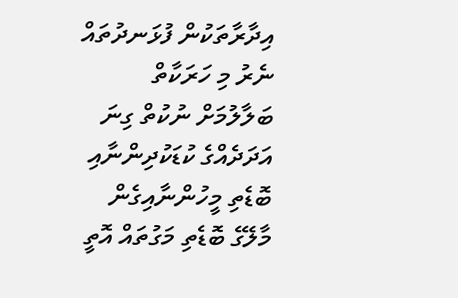އިދާރާތަކުން ފުޅަނދުތައް ނެރު މި ހަރަކާތް ބަލާލުމަށް ނުކުތް ގިނަ އަދަދެއްގެ ކުޑަކުދިންނާއި ބޮޑެތި މީހުންނާއިގެން މާލޭގެ ބޮޑެތި މަގުތައް އޮތީ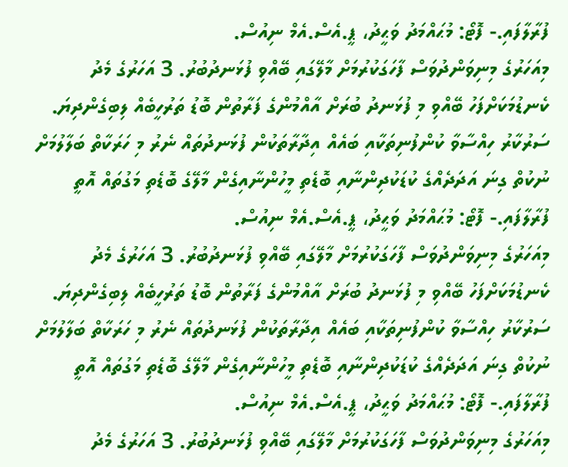ފުރާލާފައި.- ފޮޓޯ: މުޙައްމަދު ވަޙީދު، ޕީ.އެސް.އެމް ނިއުސް.
މިއަހަރުގެ މިނިވަންދުވަސް ފާހަގަކުރުމަށް މާލޭގައި ބޭއްވި ފުޅަނދުބުރު. 3 އަހަރުގެ މެދު ކެނޑުމަކަށްފަހު ބޭއްވި މި ފުޅަނދު ބުރަށް އާއްމުންގެ ފަރާތުން ބޮޑު ތަރުހީބެއް ލިބިގެންދިޔަ. ސަރުކާރު ހިއްސާވާ ކުންފުނިތަކާއި ބައެއް އިދާރާތަކުން ފުޅަނދުތައް ނެރު މި ހަރަކާތް ބަލާލުމަށް ނުކުތް ގިނަ އަދަދެއްގެ ކުޑަކުދިންނާއި ބޮޑެތި މީހުންނާއިގެން މާލޭގެ ބޮޑެތި މަގުތައް އޮތީ ފުރާލާފައި.- ފޮޓޯ: މުޙައްމަދު ވަޙީދު، ޕީ.އެސް.އެމް ނިއުސް.
މިއަހަރުގެ މިނިވަންދުވަސް ފާހަގަކުރުމަށް މާލޭގައި ބޭއްވި ފުޅަނދުބުރު. 3 އަހަރުގެ މެދު ކެނޑުމަކަށްފަހު ބޭއްވި މި ފުޅަނދު ބުރަށް އާއްމުންގެ ފަރާތުން ބޮޑު ތަރުހީބެއް ލިބިގެންދިޔަ. ސަރުކާރު ހިއްސާވާ ކުންފުނިތަކާއި ބައެއް އިދާރާތަކުން ފުޅަނދުތައް ނެރު މި ހަރަކާތް ބަލާލުމަށް ނުކުތް ގިނަ އަދަދެއްގެ ކުޑަކުދިންނާއި ބޮޑެތި މީހުންނާއިގެން މާލޭގެ ބޮޑެތި މަގުތައް އޮތީ ފުރާލާފައި.- ފޮޓޯ: މުޙައްމަދު ވަޙީދު، ޕީ.އެސް.އެމް ނިއުސް.
މިއަހަރުގެ މިނިވަންދުވަސް ފާހަގަކުރުމަށް މާލޭގައި ބޭއްވި ފުޅަނދުބުރު. 3 އަހަރުގެ މެދު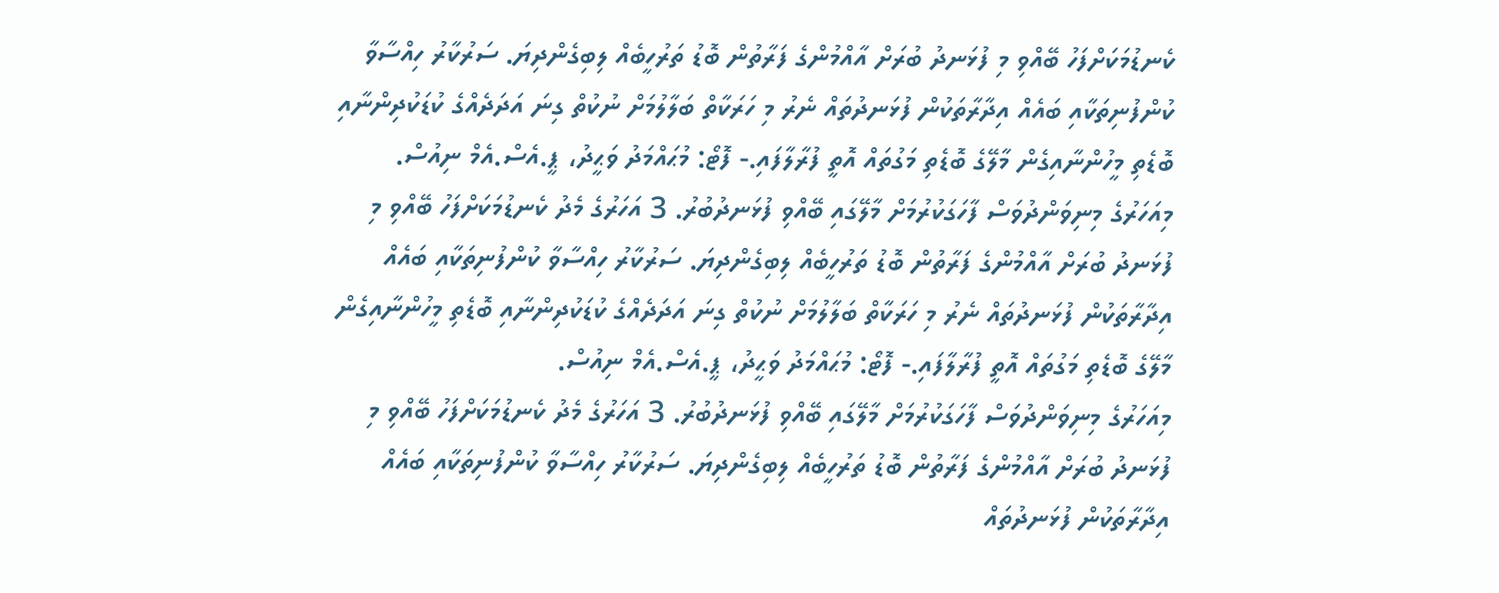ކެނޑުމަކަށްފަހު ބޭއްވި މި ފުޅަނދު ބުރަށް އާއްމުންގެ ފަރާތުން ބޮޑު ތަރުހީބެއް ލިބިގެންދިޔަ. ސަރުކާރު ހިއްސާވާ ކުންފުނިތަކާއި ބައެއް އިދާރާތަކުން ފުޅަނދުތައް ނެރު މި ހަރަކާތް ބަލާލުމަށް ނުކުތް ގިނަ އަދަދެއްގެ ކުޑަކުދިންނާއި ބޮޑެތި މީހުންނާއިގެން މާލޭގެ ބޮޑެތި މަގުތައް އޮތީ ފުރާލާފައި.- ފޮޓޯ: މުޙައްމަދު ވަޙީދު، ޕީ.އެސް.އެމް ނިއުސް.
މިއަހަރުގެ މިނިވަންދުވަސް ފާހަގަކުރުމަށް މާލޭގައި ބޭއްވި ފުޅަނދުބުރު. 3 އަހަރުގެ މެދު ކެނޑުމަކަށްފަހު ބޭއްވި މި ފުޅަނދު ބުރަށް އާއްމުންގެ ފަރާތުން ބޮޑު ތަރުހީބެއް ލިބިގެންދިޔަ. ސަރުކާރު ހިއްސާވާ ކުންފުނިތަކާއި ބައެއް އިދާރާތަކުން ފުޅަނދުތައް ނެރު މި ހަރަކާތް ބަލާލުމަށް ނުކުތް ގިނަ އަދަދެއްގެ ކުޑަކުދިންނާއި ބޮޑެތި މީހުންނާއިގެން މާލޭގެ ބޮޑެތި މަގުތައް އޮތީ ފުރާލާފައި.- ފޮޓޯ: މުޙައްމަދު ވަޙީދު، ޕީ.އެސް.އެމް ނިއުސް.
މިއަހަރުގެ މިނިވަންދުވަސް ފާހަގަކުރުމަށް މާލޭގައި ބޭއްވި ފުޅަނދުބުރު. 3 އަހަރުގެ މެދު ކެނޑުމަކަށްފަހު ބޭއްވި މި ފުޅަނދު ބުރަށް އާއްމުންގެ ފަރާތުން ބޮޑު ތަރުހީބެއް ލިބިގެންދިޔަ. ސަރުކާރު ހިއްސާވާ ކުންފުނިތަކާއި ބައެއް އިދާރާތަކުން ފުޅަނދުތައް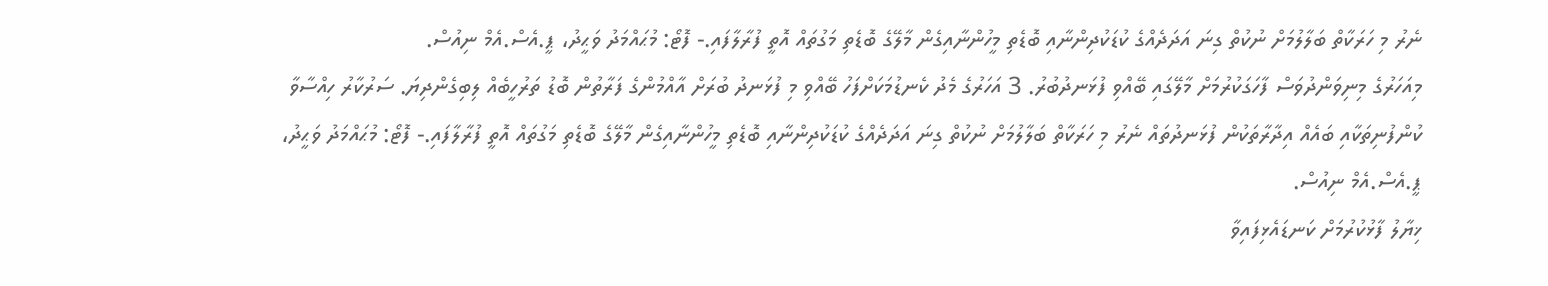ނެރު މި ހަރަކާތް ބަލާލުމަށް ނުކުތް ގިނަ އަދަދެއްގެ ކުޑަކުދިންނާއި ބޮޑެތި މީހުންނާއިގެން މާލޭގެ ބޮޑެތި މަގުތައް އޮތީ ފުރާލާފައި.- ފޮޓޯ: މުޙައްމަދު ވަޙީދު، ޕީ.އެސް.އެމް ނިއުސް.
މިއަހަރުގެ މިނިވަންދުވަސް ފާހަގަކުރުމަށް މާލޭގައި ބޭއްވި ފުޅަނދުބުރު. 3 އަހަރުގެ މެދު ކެނޑުމަކަށްފަހު ބޭއްވި މި ފުޅަނދު ބުރަށް އާއްމުންގެ ފަރާތުން ބޮޑު ތަރުހީބެއް ލިބިގެންދިޔަ. ސަރުކާރު ހިއްސާވާ ކުންފުނިތަކާއި ބައެއް އިދާރާތަކުން ފުޅަނދުތައް ނެރު މި ހަރަކާތް ބަލާލުމަށް ނުކުތް ގިނަ އަދަދެއްގެ ކުޑަކުދިންނާއި ބޮޑެތި މީހުންނާއިގެން މާލޭގެ ބޮޑެތި މަގުތައް އޮތީ ފުރާލާފައި.- ފޮޓޯ: މުޙައްމަދު ވަޙީދު، ޕީ.އެސް.އެމް ނިއުސް.
ޚިޔާލު ފާޅުކުރުމަށް ކަނޑައެޅިފައިވާ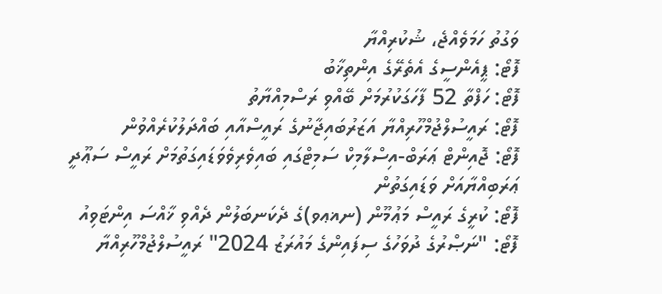ވަގުތު ހަމަވެއްޖެ، ޝުކުރިއްޔާ
ފޮޓޯ: ޕީއެންސީގެ އެތެރޭގެ އިންތިޚާބު
ފޮޓޯ: ހަފްތާ 52 ފާހަގަކުރުމަށް ބޭއްވި ރަސްމިއްޔާތު
ފޮޓޯ: ރައީސުލްޖުމްހޫރިއްޔާ އަޒަރުބައިޖާނުގެ ރައީސްއާއި ބައްދަލުކުރެއްވުން
ފޮޓޯ: ޖޮއިންޓް ޢަރަބް-އިސްލާމިކް ސަމިޓްގައި ބައިވެރިވެވަޑައިގަތުމަށް ރައީސް ސަޢޫދީ ޢަރަބިއްޔާއަށް ވަޑައިގަތުން
ފޮޓޯ: ކުރީގެ ރައީސް މަޢުމޫން (ނޣޢވ)ގެ ދެކަނބަލުން ދެއްވި ޚާއްސަ އިންޓަވިއު
ފޮޓޯ: "ނަޞްރުގެ ދުވަހުގެ ސިފައިންގެ މައުރަޒު 2024" ރައީސުލްޖުމްހޫރިއްޔާ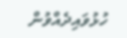ހުޅުވައިދެއްވުން